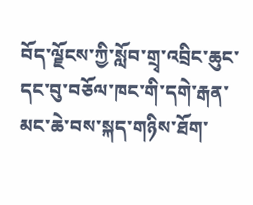བོད་ལྗོངས་ཀྱི་སློབ་གྲྭ་འབྲིང་ཆུང་དང་བུ་བཅོལ་ཁང་གི་དགེ་རྒན་མང་ཆེ་བས་སྐད་གཉིས་ཐོག་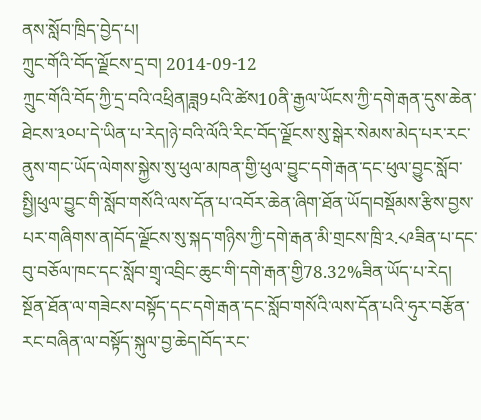ནས་སློབ་ཁྲིད་བྱེད་པ།
ཀྲུང་གོའི་བོད་ལྗོངས་དྲ་བ། 2014-09-12
ཀྲུང་གོའི་བོད་ཀྱི་དྲ་བའི་འཕྲིན།ཟླ9པའི་ཚེས10ནི་རྒྱལ་ཡོངས་ཀྱི་དགེ་རྒན་དུས་ཆེན་ཐེངས་༣༠པ་དེ་ཡིན་པ་རེད།ཉེ་བའི་ལོའི་རིང་བོད་ལྗོངས་སུ་སྒེར་སེམས་མེད་པར་རང་ནུས་གང་ཡོད་ལེགས་སྐྱེས་སུ་ཕུལ་མཁན་གྱི་ཕུལ་བྱུང་དགེ་རྒན་དང་ཕུལ་བྱུང་སློབ་སྤྱི།ཕུལ་བྱུང་གི་སློབ་གསོའི་ལས་དོན་པ་འབོར་ཆེན་ཞིག་ཐོན་ཡོད།བསྡོམས་རྩིས་བྱས་པར་གཞིགས་ན།བོད་ལྗོངས་སུ་སྐད་གཉིས་ཀྱི་དགེ་རྒན་མི་གྲངས་ཁྲི་༢.༨༩ཟིན་པ་དང་བུ་བཅོལ་ཁང་དང་སློབ་གྲྭ་འབྲིང་ཆུང་གི་དགེ་རྒན་གྱི78.32%ཟིན་ཡོད་པ་རེད།
སྔོན་ཐོན་ལ་གཟེངས་བསྟོད་དང་དགེ་རྒན་དང་སློབ་གསོའི་ལས་དོན་པའི་ཧུར་བརྩོན་རང་བཞིན་ལ་བསྟོད་སྐུལ་བྱ་ཆེད།བོད་རང་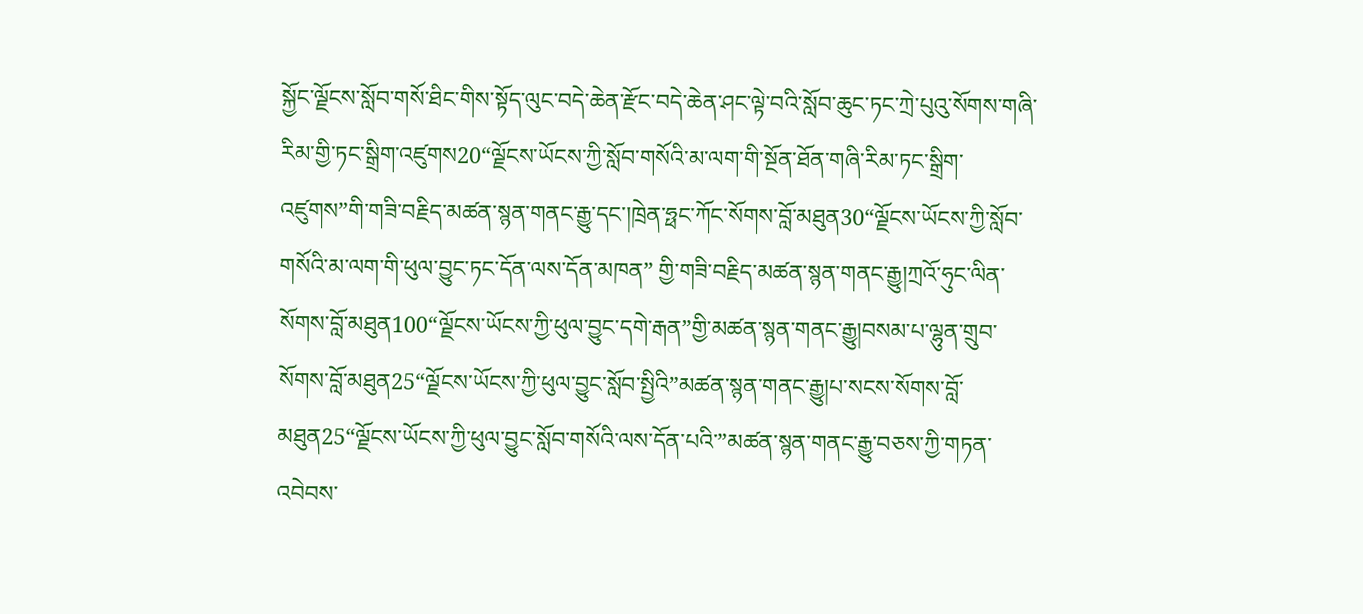སྐྱོང་ལྗོངས་སློབ་གསོ་ཐིང་གིས་སྟོད་ལུང་བདེ་ཆེན་རྫོང་བདེ་ཆེན་ཤང་ལྟེ་བའི་སློབ་ཆུང་ཏང་ཀྲེ་པུའུ་སོགས་གཞི་རིམ་གྱི་ཏང་སྒྲིག་འཛུགས20“ལྗོངས་ཡོངས་ཀྱི་སློབ་གསོའི་མ་ལག་གི་སྔོན་ཐོན་གཞི་རིམ་ཏང་སྒྲིག་འཛུགས”གི་གཟི་བརྗིད་མཚན་སྙན་གནང་རྒྱུ་དང་།ཁྲེན་ཧྥང་ཀོང་སོགས་བློ་མཐུན30“ལྗོངས་ཡོངས་ཀྱི་སློབ་གསོའི་མ་ལག་གི་ཕུལ་བྱུང་ཏང་དོན་ལས་དོན་མཁན” གྱི་གཟི་བརྗིད་མཚན་སྙན་གནང་རྒྱུ།ཀྲའོ་ཧུང་ལིན་སོགས་བློ་མཐུན100“ལྗོངས་ཡོངས་ཀྱི་ཕུལ་བྱུང་དགེ་རྒན”གྱི་མཚན་སྙན་གནང་རྒྱུ།བསམ་པ་ལྷུན་གྲུབ་སོགས་བློ་མཐུན25“ལྗོངས་ཡོངས་ཀྱི་ཕུལ་བྱུང་སློབ་སྤྱིའི”མཚན་སྙན་གནང་རྒྱུ།པ་སངས་སོགས་བློ་མཐུན25“ལྗོངས་ཡོངས་ཀྱི་ཕུལ་བྱུང་སློབ་གསོའི་ལས་དོན་པའི་”མཚན་སྙན་གནང་རྒྱུ་བཅས་ཀྱི་གཏན་འབེབས་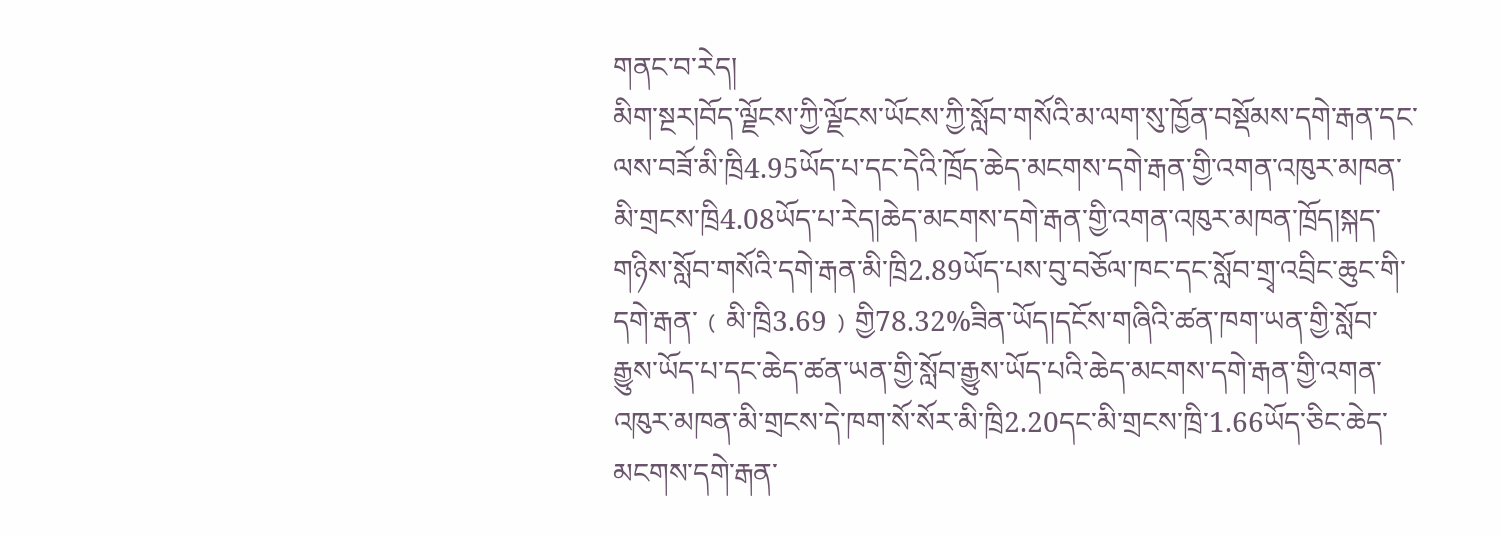གནང་བ་རེད།
མིག་སྔར།བོད་ལྗོངས་ཀྱི་ལྗོངས་ཡོངས་ཀྱི་སློབ་གསོའི་མ་ལག་སུ་ཁྱོན་བསྡོམས་དགེ་རྒན་དང་ལས་བཟོ་མི་ཁྲི4.95ཡོད་པ་དང་དེའི་ཁྲོད་ཆེད་མངགས་དགེ་རྒན་གྱི་འགན་འཁུར་མཁན་མི་གྲངས་ཁྲི4.08ཡོད་པ་རེད།ཆེད་མངགས་དགེ་རྒན་གྱི་འགན་འཁུར་མཁན་ཁྲོད།སྐད་གཉིས་སློབ་གསོའི་དགེ་རྒན་མི་ཁྲི2.89ཡོད་པས་བུ་བཅོལ་ཁང་དང་སློབ་གྲྭ་འབྲིང་ཆུང་གི་དགེ་རྒན་﹙མི་ཁྲི3.69﹚གྱི78.32%ཟིན་ཡོད།དངོས་གཞིའི་ཚན་ཁག་ཡན་གྱི་སློབ་རྒྱུས་ཡོད་པ་དང་ཆེད་ཚན་ཡན་གྱི་སློབ་རྒྱུས་ཡོད་པའི་ཆེད་མངགས་དགེ་རྒན་གྱི་འགན་འཁུར་མཁན་མི་གྲངས་དེ་ཁག་སོ་སོར་མི་ཁྲི2.20དང་མི་གྲངས་ཁྲི་1.66ཡོད་ཅིང་ཆེད་མངགས་དགེ་རྒན་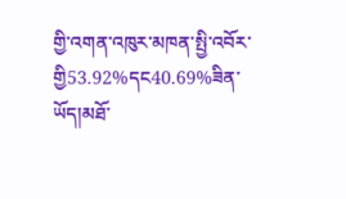གྱི་འགན་འཁུར་མཁན་སྤྱི་འབོར་གྱི53.92%དང40.69%ཟིན་ཡོད།མཐོ་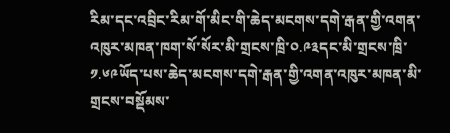རིམ་དང་འབྲིང་རིམ་གོ་མིང་གི་ཆེད་མངགས་དགེ་རྒན་གྱི་འགན་འཁུར་མཁན་ཁག་སོ་སོར་མི་གྲངས་ཁྲི་༠.༩༣དང་མི་གྲངས་ཁྲི་༡.༦༩ཡོད་པས་ཆེད་མངགས་དགེ་རྒན་གྱི་འགན་འཁུར་མཁན་མི་གྲངས་བསྡོམས་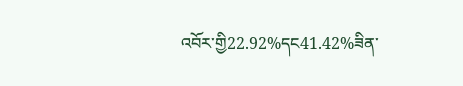འབོར་གྱི22.92%དང41.42%ཟིན་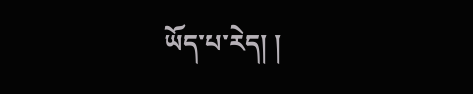ཡོད་པ་རེད། །